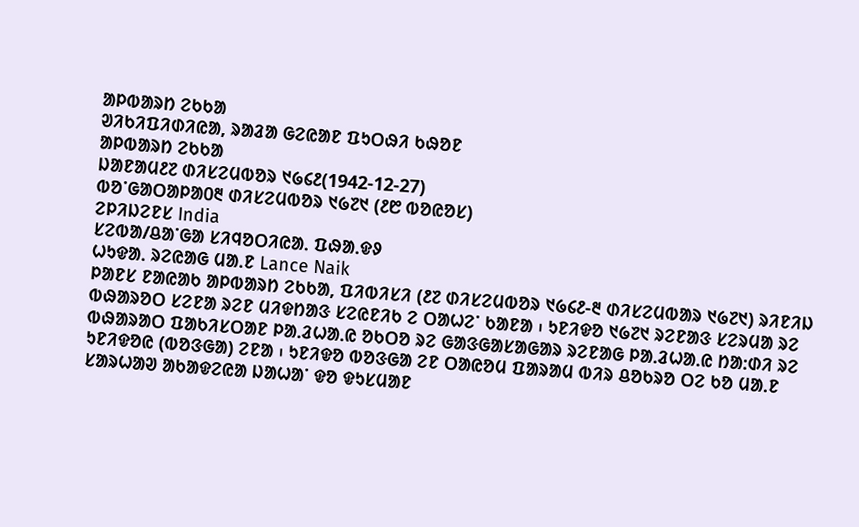ᱟᱞᱵᱟᱨᱴ ᱮᱠᱠᱟ
ᱣᱤᱠᱤᱯᱤᱰᱤᱭᱟ, ᱨᱟᱲᱟ ᱜᱮᱭᱟᱱ ᱯᱩᱛᱷᱤ ᱠᱷᱚᱱ
ᱟᱞᱵᱟᱨᱴ ᱮᱠᱠᱟ
ᱡᱟᱱᱟᱢ᱒᱗ ᱰᱤᱥᱮᱢᱵᱚᱨ ᱑᱙᱔᱒(1942-12-27)
ᱵᱚᱸᱜᱟᱛᱟᱞᱟ᱐᱓ ᱰᱤᱥᱮᱢᱵᱚᱨ ᱑᱙᱗᱑ (᱒᱘ ᱵᱚᱭᱚᱥ)
ᱮᱞᱤᱡᱮᱱᱥ India
ᱥᱮᱵᱟ/ᱪᱟᱸᱜᱟ ᱥᱤᱧᱚᱛᱤᱭᱟᱹ ᱯᱷᱟᱹᱫᱽ
ᱦᱩᱫᱟᱹ ᱨᱮᱭᱟᱜ ᱢᱟᱹᱱ Lance Naik
ᱞᱟᱱᱥ ᱱᱟᱭᱟᱠ ᱟᱞᱵᱟᱨᱴ ᱮᱠᱠᱟ, ᱯᱤᱵᱤᱥᱤ (᱒᱗ ᱰᱤᱥᱮᱢᱵᱚᱨ ᱑᱙᱔᱒-᱓ ᱰᱤᱥᱮᱢᱵᱟᱨ ᱑᱙᱗᱑) ᱨᱤᱱᱤᱡ ᱵᱷᱟᱨᱚᱛ ᱥᱮᱱᱟ ᱨᱮᱱ ᱢᱤᱫᱴᱟᱝ ᱥᱮᱭᱱᱤᱠ ᱮ ᱛᱟᱦᱮᱸ ᱠᱟᱱᱟ ᱾ ᱩᱱᱤᱫᱚ ᱑᱙᱗᱑ ᱨᱮᱱᱟᱝ ᱥᱮᱨᱢᱟ ᱨᱮ ᱵᱷᱟᱨᱟᱛ ᱯᱟᱠᱤᱥᱛᱟᱱ ᱞᱟᱹᱲᱦᱟᱹᱭ ᱚᱠᱛᱚ ᱨᱮ ᱜᱟᱝᱜᱟᱥᱟᱜᱟᱨ ᱨᱮᱱᱟᱜ ᱞᱟᱹᱲᱦᱟᱹᱭ ᱴᱟᱺᱰᱤ ᱨᱮ ᱩᱱᱤᱫᱚᱭ (ᱵᱚᱝᱜᱟ) ᱮᱱᱟ ᱾ ᱩᱱᱤᱫᱚ ᱵᱚᱝᱜᱟ ᱮᱱ ᱛᱟᱭᱚᱢ ᱯᱟᱨᱟᱢ ᱵᱤᱨ ᱪᱚᱠᱨᱚ ᱛᱮ ᱠᱚ ᱢᱟᱹᱱ ᱥᱟᱨᱦᱟᱣ ᱟᱠᱟᱫᱮᱭᱟ ᱡᱟᱦᱟᱸ ᱫᱚ ᱫᱩᱥᱢᱟᱱ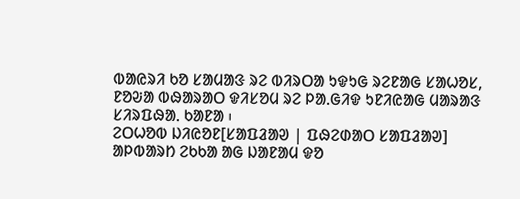ᱵᱟᱭᱨᱤ ᱠᱚ ᱥᱟᱢᱟᱝ ᱨᱮ ᱵᱤᱨᱛᱟ ᱩᱫᱩᱜ ᱨᱮᱱᱟᱜ ᱥᱟᱦᱚᱥ, ᱱᱚᱶᱟ ᱵᱷᱟᱨᱟᱛ ᱫᱤᱥᱚᱢ ᱨᱮ ᱞᱟᱹᱜᱤᱫ ᱩᱱᱤᱭᱟᱜ ᱢᱟᱨᱟᱝ ᱥᱤᱨᱯᱷᱟᱹ ᱠᱟᱱᱟ ᱾
ᱮᱛᱦᱚᱵ ᱡᱤᱭᱚᱱ[ᱥᱟᱯᱲᱟᱣ | ᱯᱷᱮᱰᱟᱛ ᱥᱟᱯᱲᱟᱣ]
ᱟᱞᱵᱟᱨᱴ ᱮᱠᱠᱟ ᱟᱜ ᱡᱟᱱᱟᱢ ᱫᱚ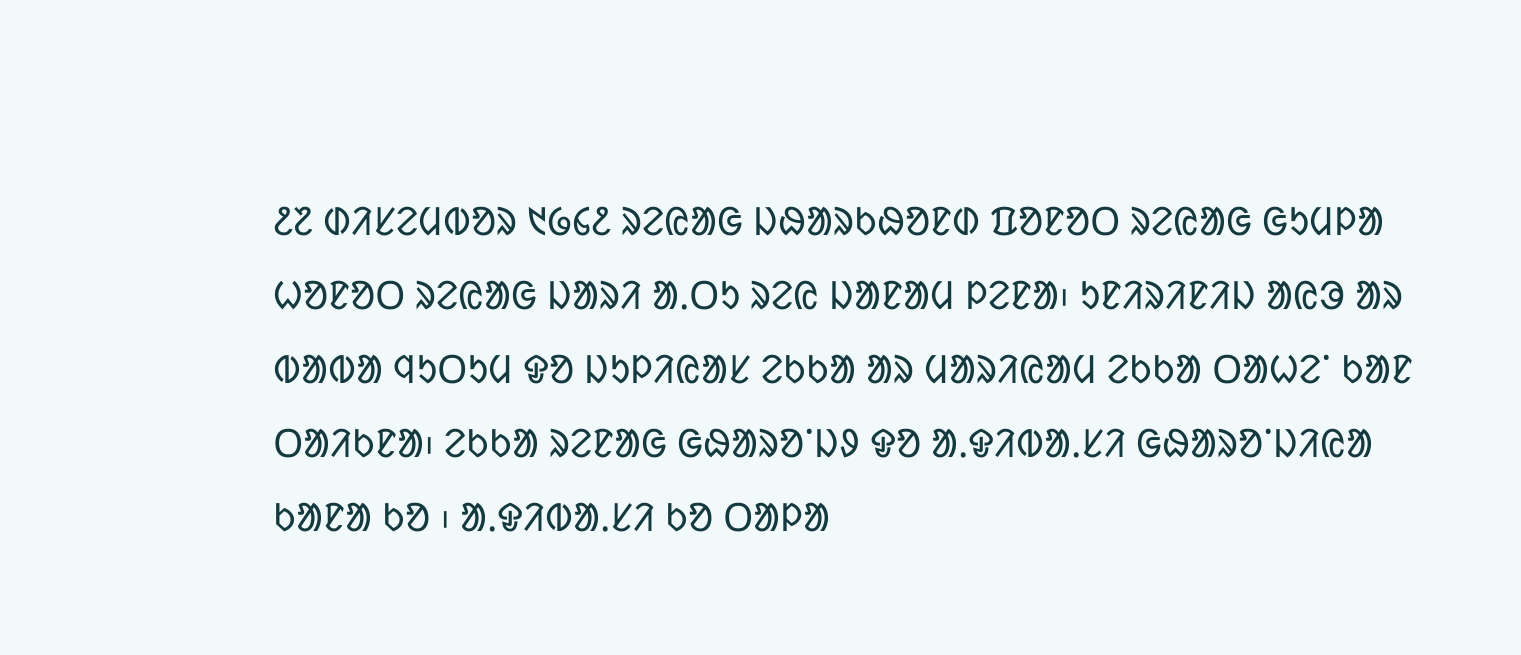᱒᱗ ᱰᱤᱥᱮᱢᱵᱚᱨ ᱑᱙᱔᱒ ᱨᱮᱭᱟᱜ ᱡᱷᱟᱨᱠᱷᱚᱱᱰ ᱯᱚᱱᱚᱛ ᱨᱮᱭᱟᱜ ᱜᱩᱢᱞᱟ ᱦᱚᱱᱚᱛ ᱨᱮᱭᱟᱜ ᱡᱟᱨᱤ ᱟᱹᱛᱩ ᱨᱮᱭ ᱡᱟᱱᱟᱢ ᱞᱮᱱᱟ᱾ ᱩᱱᱤᱨᱤᱱᱤᱡ ᱟᱭᱳ ᱟᱨ ᱵᱟᱵᱟ ᱧᱩᱛᱩᱢ ᱫᱚ ᱡᱩᱞᱤᱭᱟᱥ ᱮᱠᱠᱟ ᱟᱨ ᱢᱟᱨᱤᱭᱟᱢ ᱮᱠᱠᱟ ᱛᱟᱦᱮᱸ ᱠᱟᱱ ᱛᱟᱤᱠᱱᱟ᱾ ᱮᱠᱠᱟ ᱨᱮᱱᱟᱜ ᱜᱷᱟᱨᱚᱸᱡᱽ ᱫᱚ ᱟᱹᱫᱤᱵᱟᱹᱥᱤ ᱜᱷᱟᱨᱚᱸᱡᱤᱭᱟ ᱠᱟᱱᱟ ᱠᱚ ᱾ ᱟᱹᱫᱤᱵᱟᱹᱥᱤ ᱠᱚ ᱛᱟᱞᱟ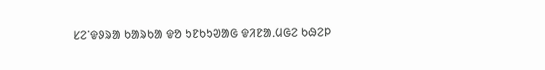ᱥᱮᱸᱫᱽᱨᱟ ᱠᱟᱨᱠᱟ ᱫᱚ ᱩᱱᱠᱩᱣᱟᱜ ᱫᱤᱱᱟᱹᱢᱜᱮ ᱠᱷᱮᱞ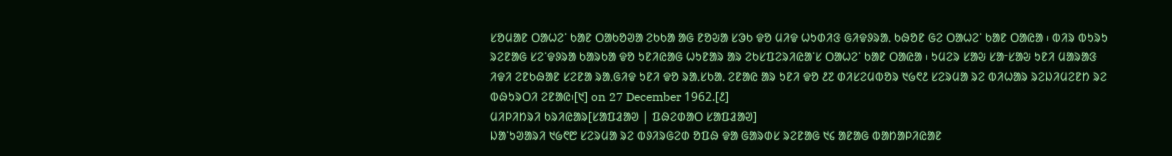ᱥᱚᱢᱟᱱ ᱛᱟᱦᱮᱸ ᱠᱟᱱ ᱛᱟᱠᱚᱣᱟ ᱮᱠᱠᱟ ᱟᱜ ᱱᱚᱶᱟ ᱥᱳᱠ ᱫᱚ ᱢᱤᱫ ᱦᱩᱰᱤᱝ ᱜᱤᱫᱽᱨᱟᱹ ᱠᱷᱚᱱ ᱜᱮ ᱛᱟᱦᱮᱸ ᱠᱟᱱ ᱛᱟᱭᱟ ᱾ ᱵᱤᱨ ᱵᱩᱨᱩ ᱨᱮᱱᱟᱜ ᱥᱮᱸᱫᱽᱨᱟ ᱠᱟᱨᱠᱟ ᱫᱚ ᱩᱱᱤᱭᱟᱜ ᱦᱩᱱᱟᱨ ᱟᱨ ᱮᱠᱥᱯᱮᱨᱤᱭᱟᱸᱥ ᱛᱟᱦᱮᱸ ᱠᱟᱱ ᱛᱟᱭᱟ ᱾ ᱩᱢᱮᱨ ᱥᱟᱶ ᱥᱟᱼᱥᱟᱶ ᱩᱱᱤ ᱢᱟᱨᱟᱝ ᱤᱫᱤ ᱮᱱᱠᱷᱟᱱ ᱥᱮᱱᱟ ᱨᱟᱹᱜᱤᱫ ᱩᱱᱤ ᱫᱚ ᱨᱟᱹᱥᱠᱟᱹ ᱮᱱᱟᱭ ᱟᱨ ᱩᱱᱤ ᱫᱚ ᱒᱗ ᱰᱤᱥᱮᱢᱵᱚᱨ ᱑᱙᱖᱒ ᱥᱮᱨᱢᱟ ᱨᱮ ᱵᱤᱦᱟᱨ ᱨᱮᱡᱤᱢᱮᱱᱴ ᱨᱮ ᱵᱷᱩᱨᱛᱤ ᱮᱱᱟᱭ᱾[᱑] on 27 December 1962.[᱒]
ᱢᱤᱞᱤᱴᱨᱤ ᱠᱨᱤᱭᱟᱨ[ᱥᱟᱯᱲᱟᱣ | ᱯᱷᱮᱰᱟᱛ ᱥᱟᱯᱲᱟᱣ]
ᱡᱟᱸᱩᱣᱟᱨᱤ ᱑᱙᱖᱘ ᱥᱮᱨᱢᱟ ᱨᱮ ᱵᱽᱤᱨᱜᱮᱰ ᱚᱯᱷ ᱫᱟ ᱜᱟᱨᱰᱥ ᱨᱮᱱᱟᱜ ᱑᱔ ᱟᱱᱟᱜ ᱵᱟᱴᱟᱞᱤᱭᱟᱱ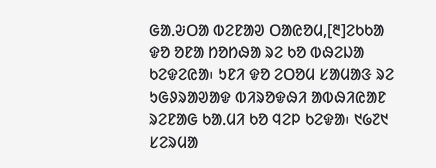ᱜᱟᱹᱶᱛᱟ ᱵᱮᱱᱟᱣ ᱛᱟᱭᱚᱢ,[᱓]ᱮᱠᱠᱟ ᱫᱚ ᱚᱱᱟ ᱴᱚᱴᱷᱟ ᱨᱮ ᱠᱚ ᱵᱷᱮᱡᱟ ᱠᱮᱫᱮᱭᱟ᱾ ᱩᱱᱤ ᱫᱚ ᱮᱛᱚᱢ ᱥᱟᱢᱟᱝ ᱨᱮ ᱩᱜᱽᱨᱟᱣᱟᱫ ᱵᱤᱨᱚᱫᱷᱤ ᱟᱵᱷᱤᱭᱟᱱ ᱨᱮᱱᱟᱜ ᱠᱟᱹᱢᱤ ᱠᱚ ᱧᱮᱞ ᱠᱮᱫᱟ᱾ ᱑᱙᱗᱑ ᱥᱮᱨᱢᱟ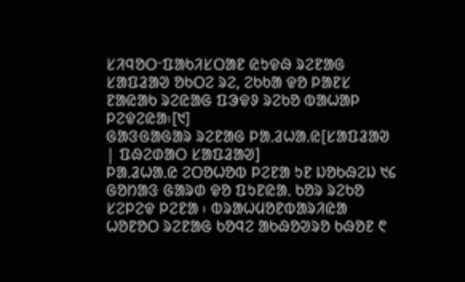ᱥᱤᱧᱚᱛᱼᱯᱟᱠᱤᱥᱛᱟᱱ ᱭᱩᱫᱷ ᱨᱮᱱᱟᱜ ᱥᱟᱯᱲᱟᱣ ᱚᱠᱛᱮ ᱨᱮ, ᱮᱠᱠᱟ ᱫᱚ ᱞᱟᱱᱥ ᱱᱟᱭᱟᱠ ᱨᱮᱭᱟᱜ ᱯᱳᱫᱽ ᱨᱮᱠᱚ ᱵᱟᱦᱟᱞ ᱞᱮᱫᱮᱭᱟ᱾[᱑]
ᱜᱟᱝᱜᱟᱜᱟᱨ ᱨᱮᱱᱟᱜ ᱞᱟᱹᱲᱦᱟᱹᱭ[ᱥᱟᱯᱲᱟᱣ | ᱯᱷᱮᱰᱟᱛ ᱥᱟᱯᱲᱟᱣ]
ᱞᱟᱹᱲᱦᱟᱹᱭ ᱮᱛᱚᱦᱚᱵ ᱞᱮᱱᱟ ᱩᱱ ᱡᱚᱠᱷᱮᱡ ᱑᱔ ᱜᱚᱴᱟᱝ ᱜᱟᱨᱰ ᱫᱚ ᱯᱩᱱᱭᱟᱹ ᱠᱚᱨ ᱨᱮᱠᱚ ᱥᱮᱞᱮᱫ ᱞᱮᱱᱟ ᱾ ᱵᱨᱟᱦᱢᱚᱱᱵᱟᱨᱤᱭᱟ ᱦᱚᱱᱚᱛ ᱨᱮᱱᱟᱜ ᱠᱚᱧᱮ ᱟᱠᱷᱚᱣᱨᱚ ᱠᱷᱚᱱ ᱖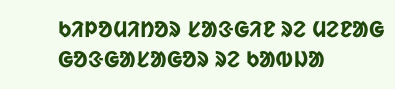ᱠᱤᱞᱚᱢᱤᱴᱚᱨ ᱥᱟᱝᱜᱤᱱ ᱨᱮ ᱢᱮᱱᱟᱜ ᱜᱚᱝᱜᱟᱥᱟᱜᱚᱨ ᱨᱮ ᱠᱟᱵᱡᱟ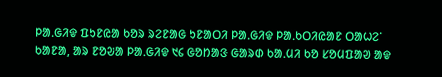ᱞᱟᱹᱜᱤᱫ ᱯᱩᱱᱭᱟ ᱠᱚᱨ ᱨᱮᱱᱟᱜ ᱩᱱᱟᱛᱤ ᱞᱟᱹᱜᱤᱫ ᱞᱟᱹᱠᱛᱤᱭᱟᱱ ᱛᱟᱦᱮᱸ ᱠᱟᱱᱟ, ᱟᱨ ᱱᱚᱶᱟ ᱞᱟᱹᱜᱤᱫ ᱑᱔ ᱜᱚᱴᱟᱝ ᱜᱟᱨᱰ ᱠᱟᱹᱢᱤ ᱠᱚ ᱥᱚᱢᱯᱟᱣ ᱟᱫ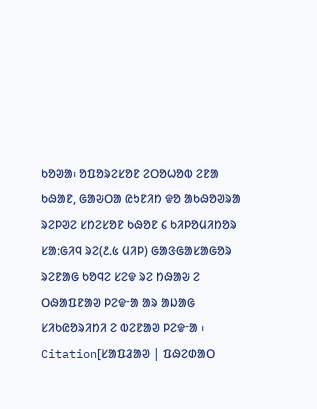ᱠᱚᱣᱟ᱾ ᱚᱯᱚᱨᱮᱥᱚᱱ ᱮᱛᱚᱦᱚᱵ ᱮᱱᱟ ᱠᱷᱟᱱ, ᱜᱟᱶᱛᱟ ᱭᱩᱱᱤᱴ ᱫᱚ ᱟᱠᱷᱚᱣᱨᱟ ᱨᱮᱞᱣᱮ ᱥᱴᱮᱥᱚᱱ ᱠᱷᱚᱱ ᱔ ᱠᱤᱞᱚᱢᱤᱴᱚᱨ ᱥᱟᱺᱜᱤᱧ ᱨᱮ(᱒ᱹ᱕ ᱢᱤᱞ) ᱜᱟᱝᱜᱟᱥᱟᱜᱚᱨ ᱨᱮᱱᱟᱜ ᱠᱚᱧᱮ ᱥᱮᱫ ᱨᱮ ᱴᱷᱟᱶ ᱮ ᱛᱷᱟᱯᱱᱟᱣ ᱞᱮᱫᱼᱟ ᱟᱨ ᱟᱡᱟᱜ ᱥᱤᱠᱭᱚᱨᱤᱴᱤ ᱮ ᱵᱮᱱᱟᱣ ᱞᱮᱫᱼᱟ ᱾
Citation[ᱥᱟᱯᱲᱟᱣ | ᱯᱷᱮᱰᱟᱛ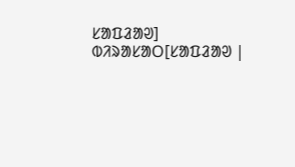ᱥᱟᱯᱲᱟᱣ]
ᱵᱤᱨᱟᱥᱟᱛ[ᱥᱟᱯᱲᱟᱣ |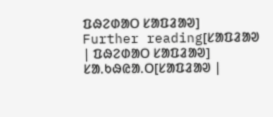ᱯᱷᱮᱰᱟᱛ ᱥᱟᱯᱲᱟᱣ]
Further reading[ᱥᱟᱯᱲᱟᱣ | ᱯᱷᱮᱰᱟᱛ ᱥᱟᱯᱲᱟᱣ]
ᱥᱟᱹᱠᱷᱭᱟᱹᱛ[ᱥᱟᱯᱲᱟᱣ |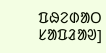ᱯᱷᱮᱰᱟᱛ ᱥᱟᱯᱲᱟᱣ]